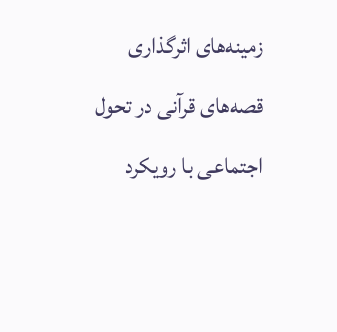زمینه‌های اثرگذاری قصه‌های قرآنی در تحول اجتماعی با رویکرد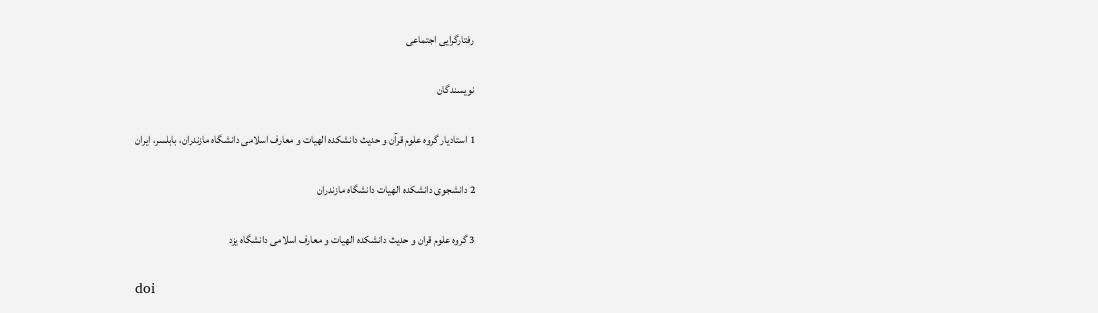رفتارگرایی اجتماعی

نویسندگان

1 استادیار گروه علوم قرآن و حدیث دانشکده الهیات و معارف اسلامی دانشگاه مازندران، بابلسر، ایران

2 دانشجوی دانشکده الهیات دانشگاه مازندران

3 گروه علوم قران و حدیث دانشکده الهیات و معارف اسلامی دانشگاه یزد

doi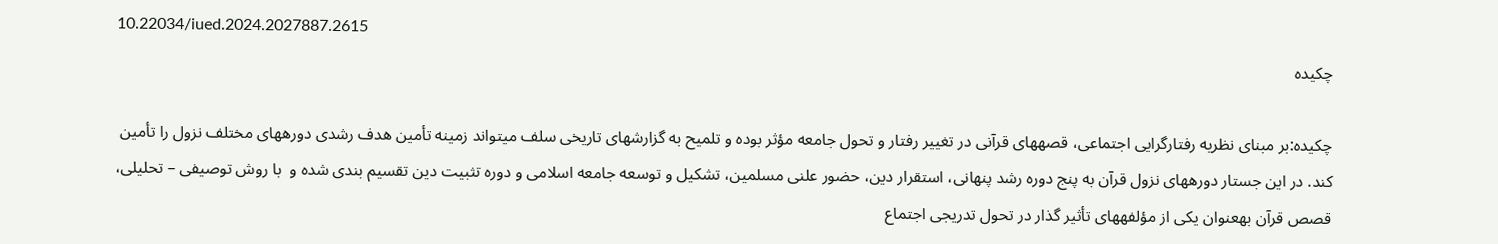10.22034/iued.2024.2027887.2615
چکیده

چکیده:بر مبنای نظریه رفتارگرایی اجتماعی، قصههای قرآنی در تغییر رفتار و تحول جامعه مؤثر بوده و تلمیح به گزارشهای تاریخی سلف میتواند زمینه تأمین هدف رشدی دورههای مختلف نزول را تأمین کند. در این جستار دورههای نزول قرآن به پنج دوره رشد پنهانی، استقرار دین، حضور علنی مسلمین، تشکیل و توسعه جامعه اسلامی و دوره تثبیت دین تقسیم بندی شده و  با روش توصیفی – تحلیلی، قصص قرآن بهعنوان یکی از مؤلفههای تأثیر گذار در تحول تدریجی اجتماع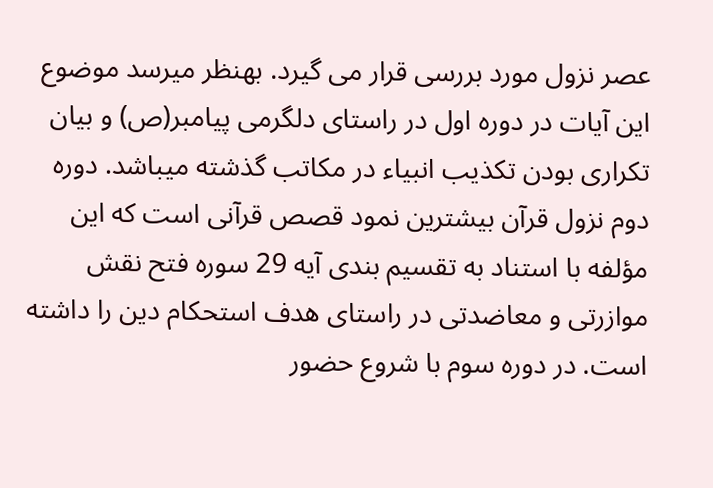عصر نزول مورد بررسی قرار می گیرد. بهنظر میرسد موضوع این آیات در دوره اول در راستای دلگرمی پیامبر(ص) و بیان تکراری بودن تکذیب انبیاء در مکاتب گذشته میباشد. دوره دوم نزول قرآن بیشترین نمود قصص قرآنی است که این مؤلفه با استناد به تقسیم بندی آیه 29 سوره فتح نقش موازرتی و معاضدتی در راستای هدف استحکام دین را داشته است. در دوره سوم با شروع حضور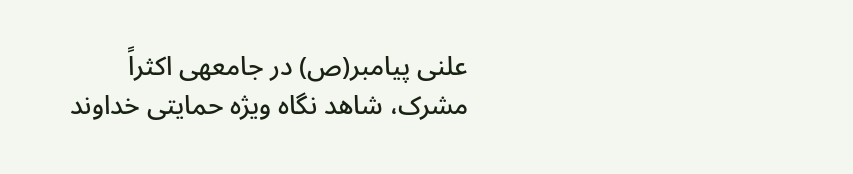علنی پیامبر(ص) در جامعهی اکثراً مشرک، شاهد نگاه ویژه حمایتی خداوند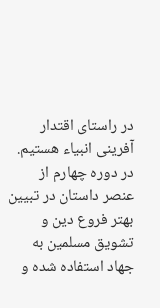در راستای اقتدار آفرینی انبیاء هستیم. در دوره چهارم از عنصر داستان در تبیین بهتر فروع دین و تشویق مسلمین به جهاد استفاده شده و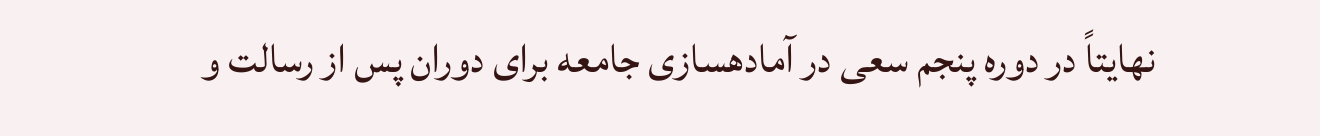نهایتاً در دوره پنجم سعی در آمادهسازی جامعه برای دوران پس از رسالت و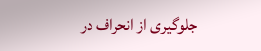جلوگیری از انحراف در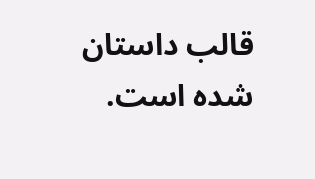قالب داستان شده است.